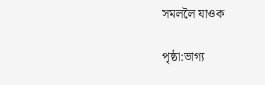সমললৈ যাওক

পৃষ্ঠা:ভাগ্য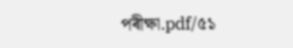পৰীক্ষা.pdf/৫১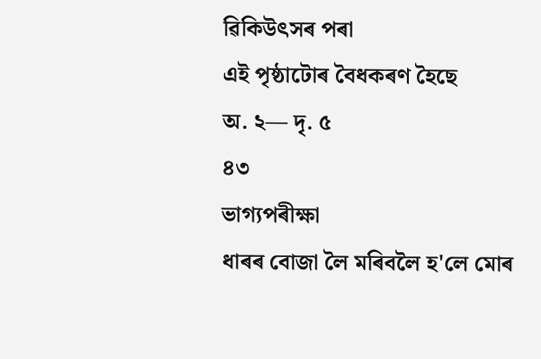ৱিকিউৎসৰ পৰা
এই পৃষ্ঠাটোৰ বৈধকৰণ হৈছে
অ. ২— দৃ. ৫
৪৩
ভাগ্যপৰীক্ষা
ধাৰৰ বোজা লৈ মৰিবলৈ হ'লে মোৰ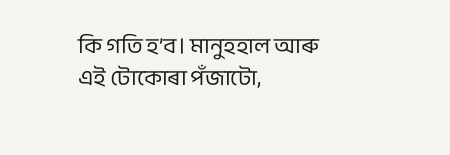কি গতি হ’ব। মানুহহাল আৰু এই টোকোৰা পঁজাটো,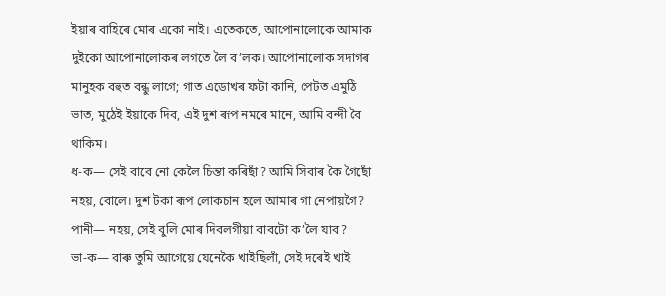ইয়াৰ বাহিৰে মোৰ একো নাই। এতেকতে, আপোনালোকে আমাক দুইকো আপোনালোকৰ লগতে লৈ ব’লক। আপোনালোক সদাগৰ মানুহক বহুত বন্ধু লাগে; গাত এডোখৰ ফটা কানি, পেটত এমুঠি ভাত, মুঠেই ইয়াকে দিব, এই দুশ ৰূপ নমৰে মানে, আমি বন্দী বৈ থাকিম।
ধ-ক— সেই বাবে নো কেলৈ চিন্তা কৰিছাঁ? আমি সিবাৰ কৈ গৈছোঁ নহয়, বোলে। দুশ টকা ৰূপ লোকচান হলে আমাৰ গা নেপায়গৈ?
পানী— নহয়, সেই বুলি মোৰ দিবলগীয়া বাবটো ক’লৈ যাব?
ভা-ক— বাৰু তুমি আগেয়ে যেনেকৈ খাইছিলাঁ, সেই দৰেই খাই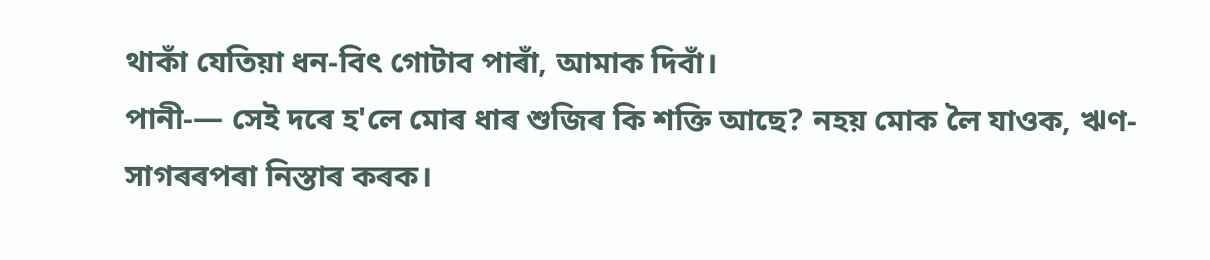থাকাঁ যেতিয়া ধন-বিৎ গোটাব পাৰাঁ, আমাক দিবাঁ।
পানী-— সেই দৰে হ'লে মোৰ ধাৰ শুজিৰ কি শক্তি আছে? নহয় মোক লৈ যাওক, ঋণ-সাগৰৰপৰা নিস্তাৰ কৰক।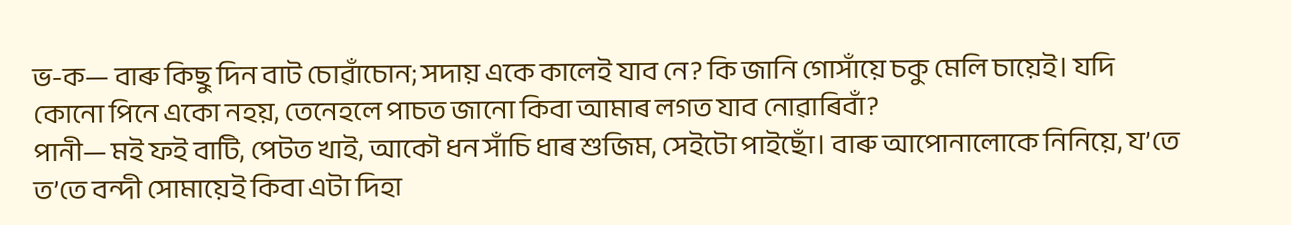ভ-ক— বাৰু কিছু দিন বাট চোৱাঁচোন; সদায় একে কালেই যাব নে? কি জানি গোসাঁয়ে চকু মেলি চায়েই। যদি কোনো পিনে একো নহয়, তেনেহলে পাচত জানো কিবা আমাৰ লগত যাব নোৱাৰিবাঁ?
পানী— মই ফই বাটি, পেটত খাই, আকৌ ধন সাঁচি ধাৰ শুজিম, সেইটো পাইছোঁ। বাৰু আপোনালোকে নিনিয়ে, য’তে ত’তে বন্দী সোমায়েই কিবা এটা দিহা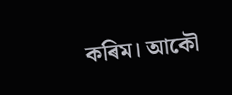কৰিম। আকৌ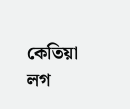কেতিয়া লগ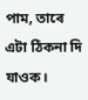পাম, তাৰে এটা ঠিকনা দি যাওক।